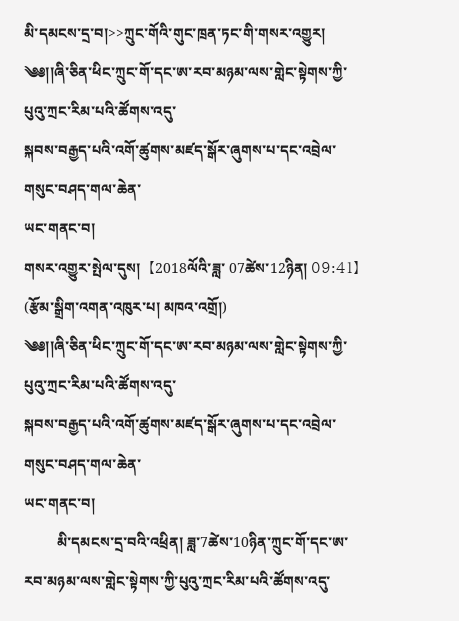མི་དམངས་དྲ་བ།>>ཀྲུང་གོའི་གུང་ཁྲན་ཏང་གི་གསར་འགྱུར།
༄༅།།ཞི་ཅིན་ཕིང་ཀྲུང་གོ་དང་ཨ་རབ་མཉམ་ལས་གླེང་སྟེགས་ཀྱི་པུའུ་ཀྲང་རིམ་པའི་ཚོགས་འདུ་
སྐབས་བརྒྱད་པའི་འགོ་ཚུགས་མཛད་སྒོར་ཞུགས་པ་དང་འབྲེལ་གསུང་བཤད་གལ་ཆེན་
ཡང་གནང་བ།
གསར་འགྱུར་སྤེལ་དུས།  【2018ལོའི་ཟླ་ 07ཚེས་12ཉིན། 09:41】   (རྩོམ་སྒྲིག་འགན་འཁུར་པ། མཁའ་འགྲོ།)
༄༅།།ཞི་ཅིན་ཕིང་ཀྲུང་གོ་དང་ཨ་རབ་མཉམ་ལས་གླེང་སྟེགས་ཀྱི་པུའུ་ཀྲང་རིམ་པའི་ཚོགས་འདུ་
སྐབས་བརྒྱད་པའི་འགོ་ཚུགས་མཛད་སྒོར་ཞུགས་པ་དང་འབྲེལ་གསུང་བཤད་གལ་ཆེན་
ཡང་གནང་བ།
         མི་དམངས་དྲ་བའི་འཕྲིན། ཟླ་7ཚེས་10ཉིན་ཀྲུང་གོ་དང་ཨ་རབ་མཉམ་ལས་གླེང་སྟེགས་ཀྱི་པུའུ་ཀྲང་རིམ་པའི་ཚོགས་འདུ་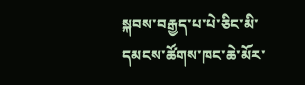སྐབས་བརྒྱད་པ་པེ་ཅིང་མི་དམངས་ཚོགས་ཁང་ཆེ་མོར་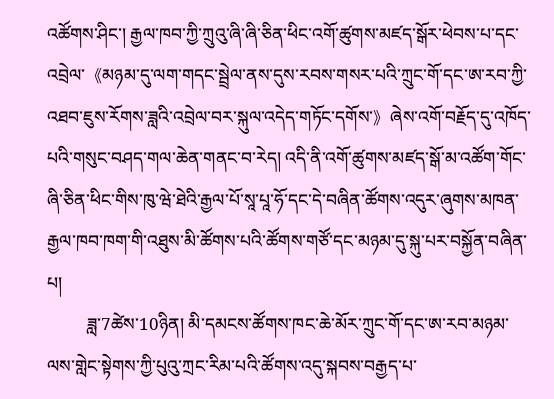འཚོགས་ཤིང་། རྒྱལ་ཁབ་ཀྱི་ཀྲུའུ་ཞི་ཞི་ཅིན་ཕིང་འགོ་ཚུགས་མཛད་སྒོར་ཕེབས་པ་དང་འབྲེལ་《མཉམ་དུ་ལག་གདང་སྦྲེལ་ནས་དུས་རབས་གསར་པའི་ཀྲུང་གོ་དང་ཨ་རབ་ཀྱི་འཐབ་ཇུས་རོགས་ཟླའི་འབྲེལ་བར་སྐུལ་འདེད་གཏོང་དགོས་》ཞེས་འགོ་བརྗོད་དུ་འཁོད་པའི་གསུང་བཤད་གལ་ཆེན་གནང་བ་རེད། འདི་ནི་འགོ་ཚུགས་མཛད་སྒོ་མ་འཚོག་གོང་ཞི་ཅིན་ཕིང་གིས་ཁུ་ཝེ་ཐེའི་རྒྱལ་པོ་སཱ་པཱ་ཧོ་དང་དེ་བཞིན་ཚོགས་འདུར་ཞུགས་མཁན་རྒྱལ་ཁབ་ཁག་གི་འཐུས་མི་ཚོགས་པའི་ཚོགས་གཙོ་དང་མཉམ་དུ་སྐུ་པར་བསྐྱོན་བཞིན་པ།
         ཟླ་7ཚེས་10ཉིན། མི་དམངས་ཚོགས་ཁང་ཆེ་མོར་ཀྲུང་གོ་དང་ཨ་རབ་མཉམ་ལས་གླེང་སྟེགས་ཀྱི་པུའུ་ཀྲང་རིམ་པའི་ཚོགས་འདུ་སྐབས་བརྒྱད་པ་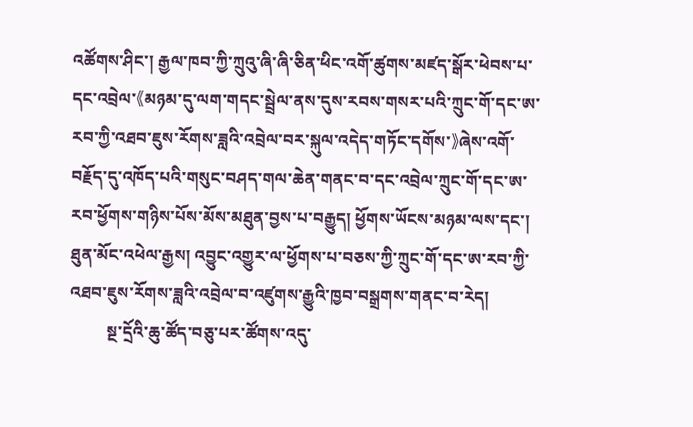འཚོགས་ཤིང་། རྒྱལ་ཁབ་ཀྱི་ཀྲུའུ་ཞི་ཞི་ཅིན་ཕིང་འགོ་ཚུགས་མཛད་སྒོར་ཕེབས་པ་དང་འབྲེལ་《མཉམ་དུ་ལག་གདང་སྦྲེལ་ནས་དུས་རབས་གསར་པའི་ཀྲུང་གོ་དང་ཨ་རབ་ཀྱི་འཐབ་ཇུས་རོགས་ཟླའི་འབྲེལ་བར་སྐུལ་འདེད་གཏོང་དགོས་》ཞེས་འགོ་བརྗོད་དུ་འཁོད་པའི་གསུང་བཤད་གལ་ཆེན་གནང་བ་དང་འབྲེལ་ཀྲུང་གོ་དང་ཨ་རབ་ཕྱོགས་གཉིས་པོས་མོས་མཐུན་བྱས་པ་བརྒྱུད། ཕྱོགས་ཡོངས་མཉམ་ལས་དང་། ཐུན་མོང་འཕེལ་རྒྱས། འབྱུང་འགྱུར་ལ་ཕྱོགས་པ་བཅས་ཀྱི་ཀྲུང་གོ་དང་ཨ་རབ་ཀྱི་འཐབ་ཇུས་རོགས་ཟླའི་འབྲེལ་བ་འཛུགས་རྒྱུའི་ཁྱབ་བསྒྲགས་གནང་བ་རེད།
         སྔ་དྲོའི་ཆུ་ཚོད་བཅུ་པར་ཚོགས་འདུ་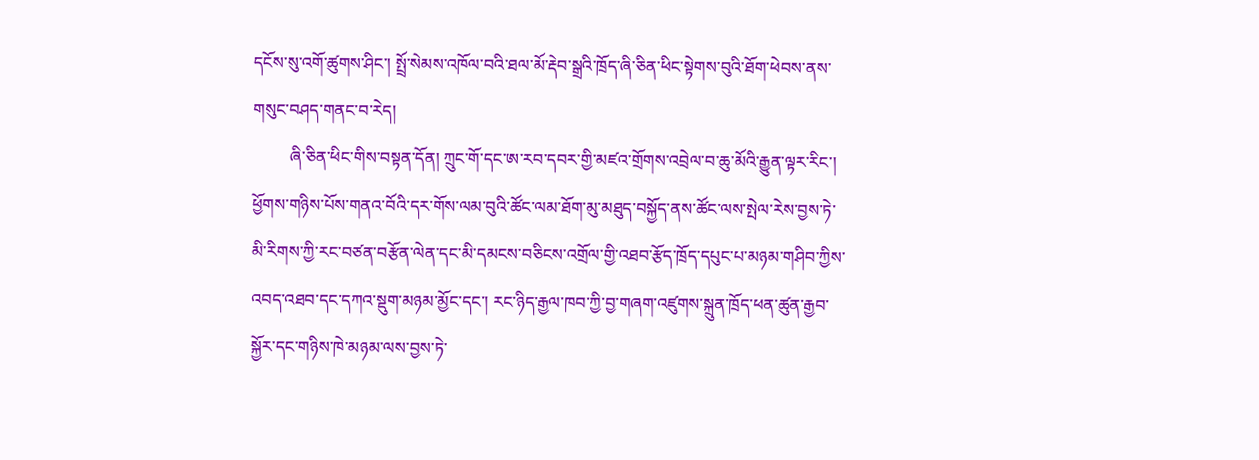དངོས་སུ་འགོ་ཚུགས་ཤིང་། སྤྲོ་སེམས་འཁོལ་བའི་ཐལ་མོ་རྡེབ་སྒྲའི་ཁྲོད་ཞི་ཅིན་ཕིང་སྟེགས་བུའི་ཐོག་ཕེབས་ནས་གསུང་བཤད་གནང་བ་རེད།
         ཞི་ཅིན་ཕིང་གིས་བསྟན་དོན། ཀྲུང་གོ་དང་ཨ་རབ་དབར་གྱི་མཛའ་གྲོགས་འབྲེལ་བ་ཆུ་མོའི་རྒྱུན་ལྟར་རིང་། ཕྱོགས་གཉིས་པོས་གནའ་བོའི་དར་གོས་ལམ་བུའི་ཚོང་ལམ་ཐོག་མུ་མཐུད་བསྐྱོད་ནས་ཚོང་ལས་སྤེལ་རེས་བྱས་ཏེ་མི་རིགས་ཀྱི་རང་བཙན་བརྩོན་ལེན་དང་མི་དམངས་བཅིངས་འགྲོལ་གྱི་འཐབ་རྩོད་ཁྲོད་དཔུང་པ་མཉམ་གཤིབ་ཀྱིས་འབད་འཐབ་དང་དཀའ་སྡུག་མཉམ་མྱོང་དང་། རང་ཉིད་རྒྱལ་ཁབ་ཀྱི་བྱ་གཞག་འཛུགས་སྐྲུན་ཁྲོད་ཕན་ཚུན་རྒྱབ་སྐྱོར་དང་གཉིས་ཁེ་མཉམ་ལས་བྱས་ཏེ་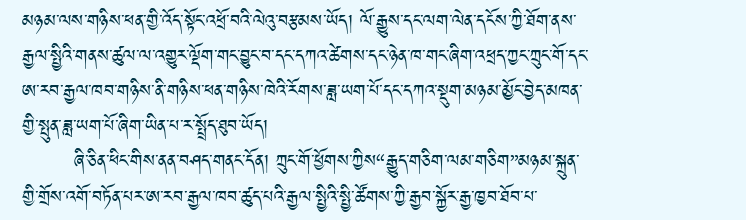མཉམ་ལས་གཉིས་ཕན་གྱི་འོད་སྟོང་འཕྲོ་བའི་ལེའུ་བརྩམས་ཡོད། ལོ་རྒྱུས་དང་ལག་ལེན་དངོས་ཀྱི་ཐོག་ནས་རྒྱལ་སྤྱིའི་གནས་ཚུལ་ལ་འགྱུར་ལྡོག་གང་བྱུང་བ་དང་དཀའ་ཚེགས་དང་ཉེན་ཁ་གང་ཞིག་འཕྲད་ཀྱང་ཀྲུང་གོ་དང་ཨ་རབ་རྒྱལ་ཁབ་གཉིས་ནི་གཉིས་ཕན་གཉིས་ཁེའི་རོགས་ཟླ་ཡག་པོ་དང་དཀའ་སྡུག་མཉམ་མྱོང་བྱེད་མཁན་གྱི་སྤུན་ཟླ་ཡག་པོ་ཞིག་ཡིན་པ་ར་སྤྲོད་ཐུབ་ཡོད།
        ཞི་ཅིན་ཕིང་གིས་ནན་བཤད་གནང་དོན། ཀྲུང་གོ་ཕྱོགས་ཀྱིས“རྒྱུད་གཅིག་ལམ་གཅིག”མཉམ་སྐྲུན་གྱི་གྲོས་འགོ་བཏོན་པར་ཨ་རབ་རྒྱལ་ཁབ་ཚུད་པའི་རྒྱལ་སྤྱིའི་སྤྱི་ཚོགས་ཀྱི་རྒྱབ་སྐྱོར་རྒྱ་ཁྱབ་ཐོབ་པ་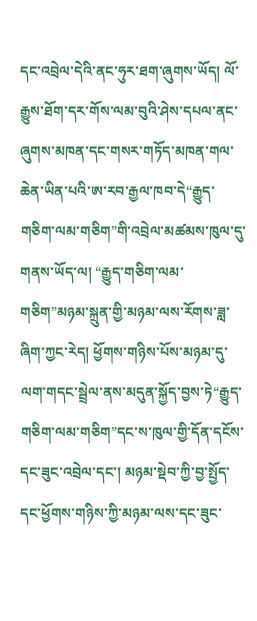དང་འབྲེལ་དེའི་ནང་ཧུར་ཐག་ཞུགས་ཡོད། ལོ་རྒྱུས་ཐོག་དར་གོས་ལམ་བུའི་ཤེས་དཔལ་ནང་ཞུགས་མཁན་དང་གསར་གཏོད་མཁན་གལ་ཆེན་ཡིན་པའི་ཨ་རབ་རྒྱལ་ཁབ་དེ“རྒྱུད་གཅིག་ལམ་གཅིག”གི་འབྲེལ་མཚམས་ཁུལ་དུ་གནས་ཡོད་ལ། “རྒྱུད་གཅིག་ལམ་གཅིག”མཉམ་སྐྲུན་གྱི་མཉམ་ལས་རོགས་ཟླ་ཞིག་ཀྱང་རེད། ཕྱོགས་གཉིས་པོས་མཉམ་དུ་ལག་གདང་སྦྲེལ་ནས་མདུན་སྐྱོད་བྱས་ཏེ“རྒྱུད་གཅིག་ལམ་གཅིག”དང་ས་ཁུལ་གྱི་དོན་དངོས་དང་ཟུང་འབྲེལ་དང་། མཉམ་སྡེབ་ཀྱི་བྱ་སྤྱོད་དང་ཕྱོགས་གཉིས་ཀྱི་མཉམ་ལས་དང་ཟུང་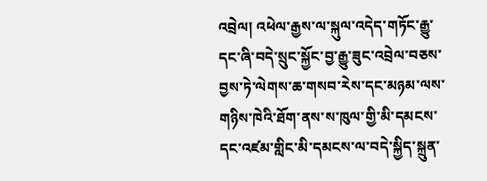འབྲེལ། འཕེལ་རྒྱས་ལ་སྐུལ་འདེད་གཏོང་རྒྱུ་དང་ཞི་བདེ་སྲུང་སྐྱོང་བྱ་རྒྱུ་ཟུང་འབྲེལ་བཅས་བྱས་ཏེ་ལེགས་ཆ་གསབ་རེས་དང་མཉམ་ལས་གཉིས་ཁེའི་ཐོག་ནས་ས་ཁུལ་གྱི་མི་དམངས་དང་འཛམ་གླིང་མི་དམངས་ལ་བདེ་སྐྱིད་སྐྲུན་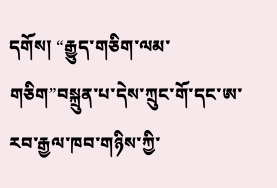དགོས། “རྒྱུད་གཅིག་ལམ་གཅིག”བསྐྲུན་པ་དེས་ཀྲུང་གོ་དང་ཨ་རབ་རྒྱལ་ཁབ་གཉིས་ཀྱི་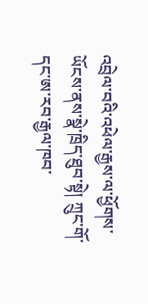འབྲེལ་བའི་འཕེལ་རྒྱས་ལ་ཕྱོགས་ཡོངས་ནས་སྣེ་ཁྲིད་ཐུབ་སྟེ། ཀྲུང་གོ་དང་ཨ་རབ་རྒྱལ་ཁབ་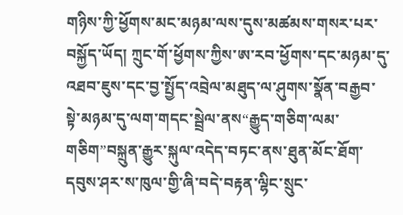གཉིས་ཀྱི་ཕྱོགས་མང་མཉམ་ལས་དུས་མཚམས་གསར་པར་བསྐྱོད་ཡོད། ཀྲུང་གོ་ཕྱོགས་ཀྱིས་ཨ་རབ་ཕྱོགས་དང་མཉམ་དུ་འཐབ་ཇུས་དང་བྱ་སྤྱོད་འབྲེལ་མཐུད་ལ་ཤུགས་སྣོན་བརྒྱབ་སྟེ་མཉམ་དུ་ལག་གདང་སྦྲེལ་ནས“རྒྱུད་གཅིག་ལམ་གཅིག”བསྐྲུན་རྒྱུར་སྐུལ་འདེད་བཏང་ནས་ཐུན་མོང་ཐོག་དབུས་ཤར་ས་ཁུལ་གྱི་ཞི་བདེ་བརྟན་ལྷིང་སྲུང་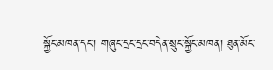སྐྱོང་མཁན་དང་། གཞུང་དྲང་དྲང་བདེན་སྲུང་སྐྱོང་མཁན། ཐུན་མོང་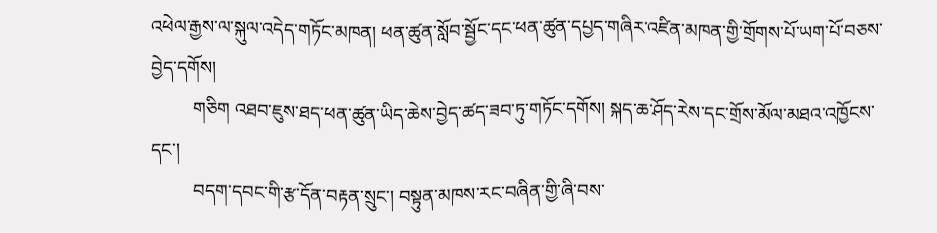འཕེལ་རྒྱས་ལ་སྐུལ་འདེད་གཏོང་མཁན། ཕན་ཚུན་སློབ་སྦྱོང་དང་ཕན་ཚུན་དཔྱད་གཞིར་འཛིན་མཁན་གྱི་གྲོགས་པོ་ཡག་པོ་བཅས་བྱེད་དགོས།
         གཅིག འཐབ་ཇུས་ཐད་ཕན་ཚུན་ཡིད་ཆེས་བྱེད་ཚད་ཟབ་ཏུ་གཏོང་དགོས། སྐད་ཆ་ཤོད་རེས་དང་གྲོས་མོལ་མཐའ་འཁྱོངས་དང་།
         བདག་དབང་གི་རྩ་དོན་བརྟན་སྲུང་། བསྟུན་མཁས་རང་བཞིན་གྱི་ཞི་བས་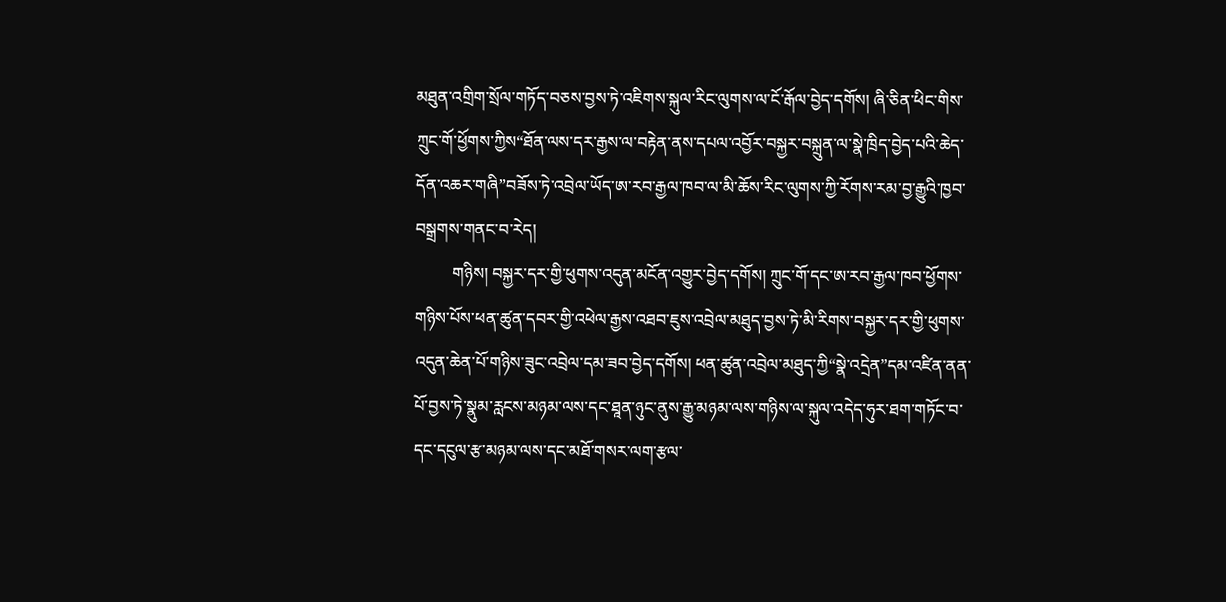མཐུན་འགྲིག་སྲོལ་གཏོད་བཅས་བྱས་ཏེ་འཇིགས་སྐུལ་རིང་ལུགས་ལ་ངོ་རྒོལ་བྱེད་དགོས། ཞི་ཅིན་ཕིང་གིས་ཀྲུང་གོ་ཕྱོགས་ཀྱིས“ཐོན་ལས་དར་རྒྱས་ལ་བརྟེན་ནས་དཔལ་འབྱོར་བསྐྱར་བསྐྲུན་ལ་སྣེ་ཁྲིད་བྱེད་པའི་ཆེད་དོན་འཆར་གཞི”བཟོས་ཏེ་འབྲེལ་ཡོད་ཨ་རབ་རྒྱལ་ཁབ་ལ་མི་ཆོས་རིང་ལུགས་ཀྱི་རོགས་རམ་བྱ་རྒྱུའི་ཁྱབ་བསྒྲགས་གནང་བ་རེད།
         གཉིས། བསྐྱར་དར་གྱི་ཕུགས་འདུན་མངོན་འགྱུར་བྱེད་དགོས། ཀྲུང་གོ་དང་ཨ་རབ་རྒྱལ་ཁབ་ཕྱོགས་གཉིས་པོས་ཕན་ཚུན་དབར་གྱི་འཕེལ་རྒྱས་འཐབ་ཇུས་འབྲེལ་མཐུད་བྱས་ཏེ་མི་རིགས་བསྐྱར་དར་གྱི་ཕུགས་འདུན་ཆེན་པོ་གཉིས་ཟུང་འབྲེལ་དམ་ཟབ་བྱེད་དགོས། ཕན་ཚུན་འབྲེལ་མཐུད་ཀྱི“སྣེ་འདྲེན”དམ་འཛིན་ནན་པོ་བྱས་ཏེ་སྣུམ་རླངས་མཉམ་ལས་དང་ཐཱན་ཉུང་ནུས་རྒྱུ་མཉམ་ལས་གཉིས་ལ་སྐུལ་འདེད་ཧུར་ཐག་གཏོང་བ་དང་དངུལ་རྩ་མཉམ་ལས་དང་མཐོ་གསར་ལག་རྩལ་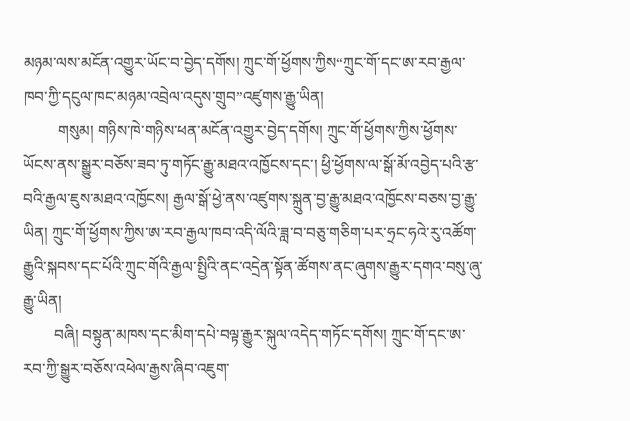མཉམ་ལས་མངོན་འགྱུར་ཡོང་བ་བྱེད་དགོས། ཀྲུང་གོ་ཕྱོགས་ཀྱིས“ཀྲུང་གོ་དང་ཨ་རབ་རྒྱལ་ཁབ་ཀྱི་དངུལ་ཁང་མཉམ་འབྲེལ་འདུས་གྲུབ”འཛུགས་རྒྱུ་ཡིན།
         གསུམ། གཉིས་ཁེ་གཉིས་ཕན་མངོན་འགྱུར་བྱེད་དགོས། ཀྲུང་གོ་ཕྱོགས་ཀྱིས་ཕྱོགས་ཡོངས་ནས་སྒྱུར་བཅོས་ཟབ་ཏུ་གཏོང་རྒྱུ་མཐའ་འཁྱོངས་དང་། ཕྱི་ཕྱོགས་ལ་སྒོ་མོ་འབྱེད་པའི་རྩ་བའི་རྒྱལ་ཇུས་མཐའ་འཁྱོངས། རྒྱལ་སྒོ་ཕྱེ་ནས་འཛུགས་སྐྲུན་བྱ་རྒྱུ་མཐའ་འཁྱོངས་བཅས་བྱ་རྒྱུ་ཡིན། ཀྲུང་གོ་ཕྱོགས་ཀྱིས་ཨ་རབ་རྒྱལ་ཁབ་འདི་ལོའི་ཟླ་བ་བཅུ་གཅིག་པར་ཧྲང་ཧའེ་རུ་འཚོག་རྒྱུའི་སྐབས་དང་པོའི་ཀྲུང་གོའི་རྒྱལ་སྤྱིའི་ནང་འདྲེན་སྟོན་ཚོགས་ནང་ཞུགས་རྒྱུར་དགའ་བསུ་ཞུ་རྒྱུ་ཡིན།
        བཞི། བསྟུན་མཁས་དང་མིག་དཔེ་བལྟ་རྒྱུར་སྐུལ་འདེད་གཏོང་དགོས། ཀྲུང་གོ་དང་ཨ་རབ་ཀྱི་སྒྱུར་བཅོས་འཕེལ་རྒྱས་ཞིབ་འཇུག་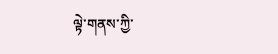ལྟེ་གནས་ཀྱི་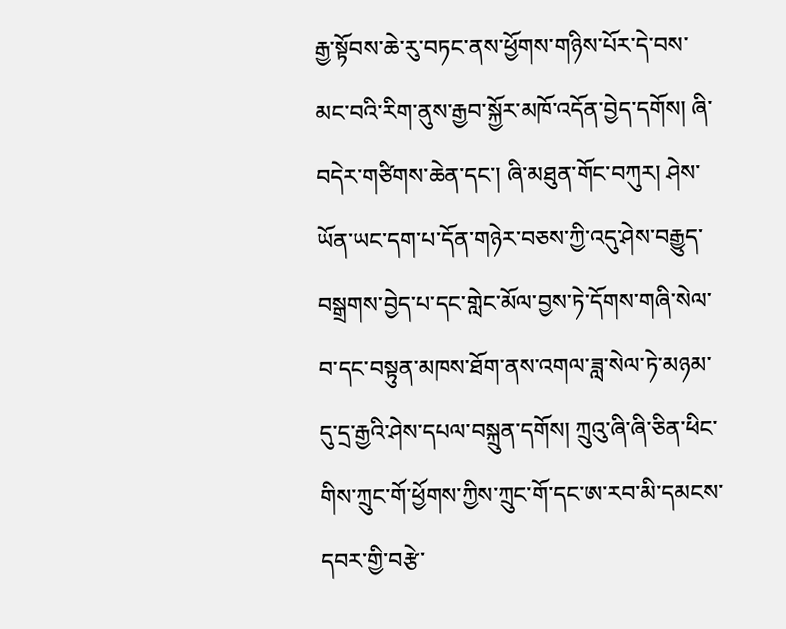རྒྱ་སྟོབས་ཆེ་རུ་བཏང་ནས་ཕྱོགས་གཉིས་པོར་དེ་བས་མང་བའི་རིག་ནུས་རྒྱབ་སྐྱོར་མཁོ་འདོན་བྱེད་དགོས། ཞི་བདེར་གཙིགས་ཆེན་དང་། ཞི་མཐུན་གོང་བཀུར། ཤེས་ཡོན་ཡང་དག་པ་དོན་གཉེར་བཅས་ཀྱི་འདུ་ཤེས་བརྒྱུད་བསྒྲགས་བྱེད་པ་དང་གླེང་མོལ་བྱས་ཏེ་དོགས་གཞི་སེལ་བ་དང་བསྟུན་མཁས་ཐོག་ནས་འགལ་ཟླ་སེལ་ཏེ་མཉམ་དུ་དྲ་རྒྱའི་ཤེས་དཔལ་བསྐྲུན་དགོས། ཀྲུའུ་ཞི་ཞི་ཅིན་ཕིང་གིས་ཀྲུང་གོ་ཕྱོགས་ཀྱིས་ཀྲུང་གོ་དང་ཨ་རབ་མི་དམངས་དབར་གྱི་བརྩེ་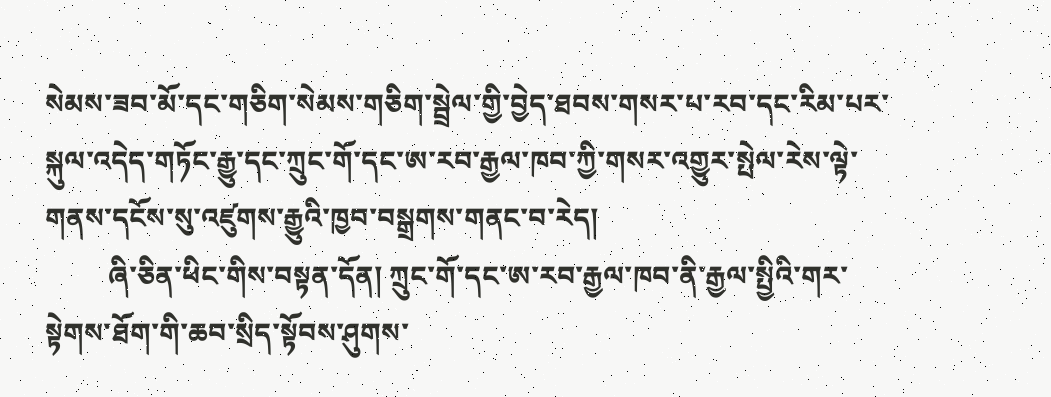སེམས་ཟབ་མོ་དང་གཅིག་སེམས་གཅིག་སྦྲེལ་གྱི་བྱེད་ཐབས་གསར་པ་རབ་དང་རིམ་པར་སྐུལ་འདེད་གཏོང་རྒྱུ་དང་ཀྲུང་གོ་དང་ཨ་རབ་རྒྱལ་ཁབ་ཀྱི་གསར་འགྱུར་སྤེལ་རེས་ལྟེ་གནས་དངོས་སུ་འཛུགས་རྒྱུའི་ཁྱབ་བསྒྲགས་གནང་བ་རེད།
         ཞི་ཅིན་ཕིང་གིས་བསྟན་དོན། ཀྲུང་གོ་དང་ཨ་རབ་རྒྱལ་ཁབ་ནི་རྒྱལ་སྤྱིའི་གར་སྟེགས་ཐོག་གི་ཆབ་སྲིད་སྟོབས་ཤུགས་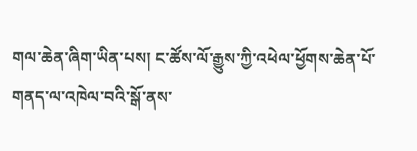གལ་ཆེན་ཞིག་ཡིན་པས། ང་ཚོས་ལོ་རྒྱུས་ཀྱི་འཕེལ་ཕྱོགས་ཆེན་པོ་གནད་ལ་འཁེལ་བའི་སྒོ་ནས་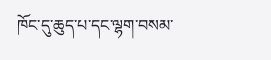ཁོང་དུ་ཆུད་པ་དང་ལྷག་བསམ་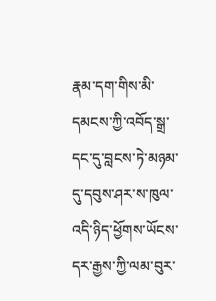རྣམ་དག་གིས་མི་དམངས་ཀྱི་འབོད་སྒྲ་དང་དུ་བླངས་ཏེ་མཉམ་དུ་དབུས་ཤར་ས་ཁུལ་འདི་ཉིད་ཕྱོགས་ཡོངས་དར་རྒྱས་ཀྱི་ལམ་བུར་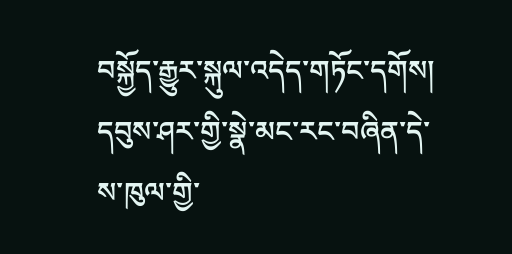བསྐྱོད་རྒྱུར་སྐུལ་འདེད་གཏོང་དགོས། དབུས་ཤར་གྱི་སྣེ་མང་རང་བཞིན་དེ་ས་ཁུལ་གྱི་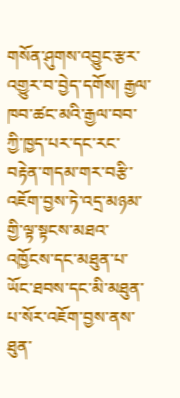གསོན་ཤུགས་འབྱུང་རྩར་འགྱུར་བ་བྱེད་དགོས། རྒྱལ་ཁབ་ཚང་མའི་རྒྱལ་བབ་ཀྱི་ཁྱད་པར་དང་རང་བརྟེན་གདམ་གར་བརྩི་འཇོག་བྱས་ཏེ་འདྲ་མཉམ་གྱི་ལྟ་སྟངས་མཐའ་འཁྱོངས་དང་མཐུན་པ་ཡོང་ཐབས་དང་མི་མཐུན་པ་སོར་འཇོག་བྱས་ནས་ཐུན་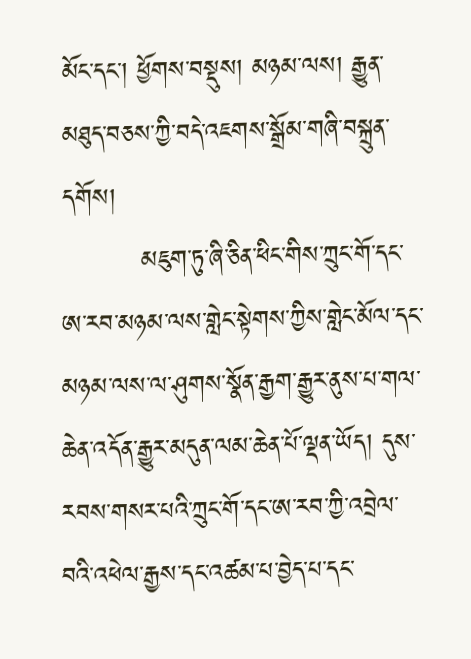མོང་དང་། ཕྱོགས་བསྡུས། མཉམ་ལས། རྒྱུན་མཐུད་བཅས་ཀྱི་བདེ་འཇགས་སྒྲོམ་གཞི་བསྐྲུན་དགོས།
         མཇུག་ཏུ་ཞི་ཅིན་ཕིང་གིས་ཀྲུང་གོ་དང་ཨ་རབ་མཉམ་ལས་གླེང་སྟེགས་ཀྱིས་གླེང་མོལ་དང་མཉམ་ལས་ལ་ཤུགས་སྣོན་རྒྱག་རྒྱུར་ནུས་པ་གལ་ཆེན་འདོན་རྒྱུར་མདུན་ལམ་ཆེན་པོ་ལྡན་ཡོད། དུས་རབས་གསར་པའི་ཀྲུང་གོ་དང་ཨ་རབ་ཀྱི་འབྲེལ་བའི་འཕེལ་རྒྱས་དང་འཚམ་པ་བྱེད་པ་དང་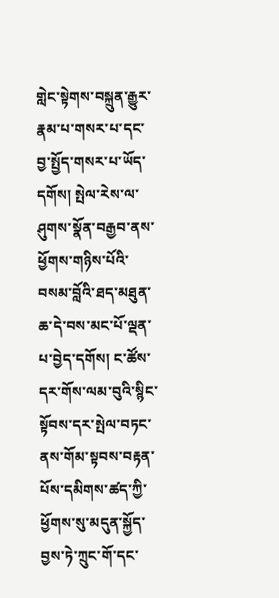གླེང་སྟེགས་བསྐྲུན་རྒྱུར་རྣམ་པ་གསར་པ་དང་བྱ་སྤྱོད་གསར་པ་ཡོད་དགོས། སྤེལ་རེས་ལ་ཤུགས་སྣོན་བརྒྱབ་ནས་ཕྱོགས་གཉིས་པོའི་བསམ་བློའི་ཐད་མཐུན་ཆ་དེ་བས་མང་པོ་ལྡན་པ་བྱེད་དགོས། ང་ཚོས་དར་གོས་ལམ་བུའི་སྙིང་སྟོབས་དར་སྤེལ་བཏང་ནས་གོམ་སྟབས་བརྟན་པོས་དམིགས་ཚད་ཀྱི་ཕྱོགས་སུ་མདུན་སྐྱོད་བྱས་ཏེ་ཀྲུང་གོ་དང་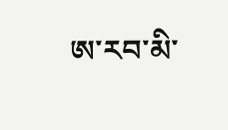ཨ་རབ་མི་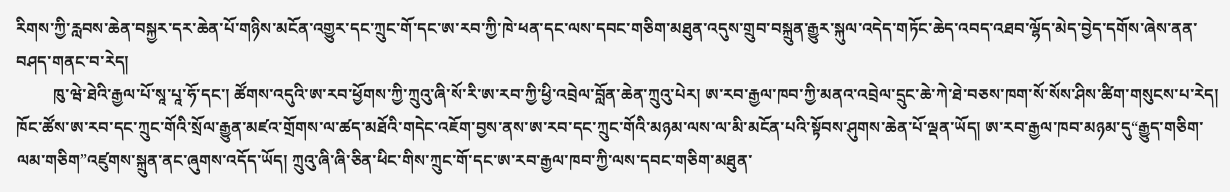རིགས་ཀྱི་རླབས་ཆེན་བསྐྱར་དར་ཆེན་པོ་གཉིས་མངོན་འགྱུར་དང་ཀྲུང་གོ་དང་ཨ་རབ་ཀྱི་ཁེ་ཕན་དང་ལས་དབང་གཅིག་མཐུན་འདུས་གྲུབ་བསྐྲུན་རྒྱུར་སྐུལ་འདེད་གཏོང་ཆེད་འབད་འཐབ་ལྷོད་མེད་བྱེད་དགོས་ཞེས་ནན་བཤད་གནང་བ་རེད།
         ཁུ་ཝེ་ཐེའི་རྒྱལ་པོ་སཱ་པཱ་ཧོ་དང་། ཚོགས་འདུའི་ཨ་རབ་ཕྱོགས་ཀྱི་ཀྲུའུ་ཞི་སོ་རི་ཨ་རབ་ཀྱི་ཕྱི་འབྲེལ་བློན་ཆེན་ཀྲུའུ་པེར། ཨ་རབ་རྒྱལ་ཁབ་ཀྱི་མནའ་འབྲེལ་དྲུང་ཆེ་ཀེ་ཐེ་བཅས་ཁག་སོ་སོས་ཤིས་ཚིག་གསུངས་པ་རེད། ཁོང་ཚོས་ཨ་རབ་དང་ཀྲུང་གོའི་སྲོལ་རྒྱུན་མཛའ་གྲོགས་ལ་ཚད་མཐོའི་གདེང་འཇོག་བྱས་ནས་ཨ་རབ་དང་ཀྲུང་གོའི་མཉམ་ལས་ལ་མི་མངོན་པའི་སྟོབས་ཤུགས་ཆེན་པོ་ལྡན་ཡོད། ཨ་རབ་རྒྱལ་ཁབ་མཉམ་དུ“རྒྱུད་གཅིག་ལམ་གཅིག”འཛུགས་སྐྲུན་ནང་ཞུགས་འདོད་ཡོད། ཀྲུའུ་ཞི་ཞི་ཅིན་ཕིང་གིས་ཀྲུང་གོ་དང་ཨ་རབ་རྒྱལ་ཁབ་ཀྱི་ལས་དབང་གཅིག་མཐུན་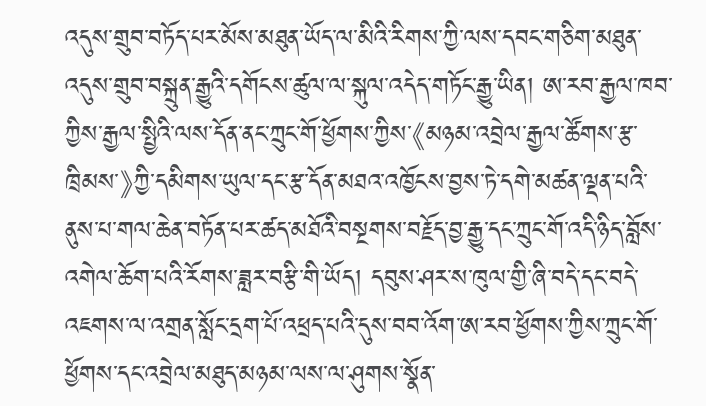འདུས་གྲུབ་བཏོད་པར་མོས་མཐུན་ཡོད་ལ་མིའི་རིགས་ཀྱི་ལས་དབང་གཅིག་མཐུན་འདུས་གྲུབ་བསྐྲུན་རྒྱུའི་དགོངས་ཚུལ་ལ་སྐུལ་འདེད་གཏོང་རྒྱུ་ཡིན། ཨ་རབ་རྒྱལ་ཁབ་ཀྱིས་རྒྱལ་སྤྱིའི་ལས་དོན་ནང་ཀྲུང་གོ་ཕྱོགས་ཀྱིས་《མཉམ་འབྲེལ་རྒྱལ་ཚོགས་རྩ་ཁྲིམས་》ཀྱི་དམིགས་ཡུལ་དང་རྩ་དོན་མཐའ་འཁྱོངས་བྱས་ཏེ་དགེ་མཚན་ལྡན་པའི་ནུས་པ་གལ་ཆེན་བཏོན་པར་ཚད་མཐོའི་བསྔགས་བརྗོད་བྱ་རྒྱུ་དང་ཀྲུང་གོ་འདི་ཉིད་བློས་འགེལ་ཆོག་པའི་རོགས་ཟླར་བརྩི་གི་ཡོད། དབུས་ཤར་ས་ཁུལ་གྱི་ཞི་བདེ་དང་བདེ་འཇགས་ལ་འགྲན་སློང་དྲག་པོ་འཕྲད་པའི་དུས་བབ་འོག་ཨ་རབ་ཕྱོགས་ཀྱིས་ཀྲུང་གོ་ཕྱོགས་དང་འབྲེལ་མཐུད་མཉམ་ལས་ལ་ཤུགས་སྣོན་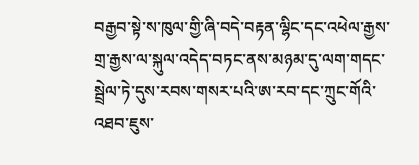བརྒྱབ་སྟེ་ས་ཁུལ་གྱི་ཞི་བདེ་བརྟན་ལྷིང་དང་འཕེལ་རྒྱས་གྲ་རྒྱས་ལ་སྐུལ་འདེད་བཏང་ནས་མཉམ་དུ་ལག་གདང་སྦྲེལ་ཏེ་དུས་རབས་གསར་པའི་ཨ་རབ་དང་ཀྲུང་གོའི་འཐབ་ཇུས་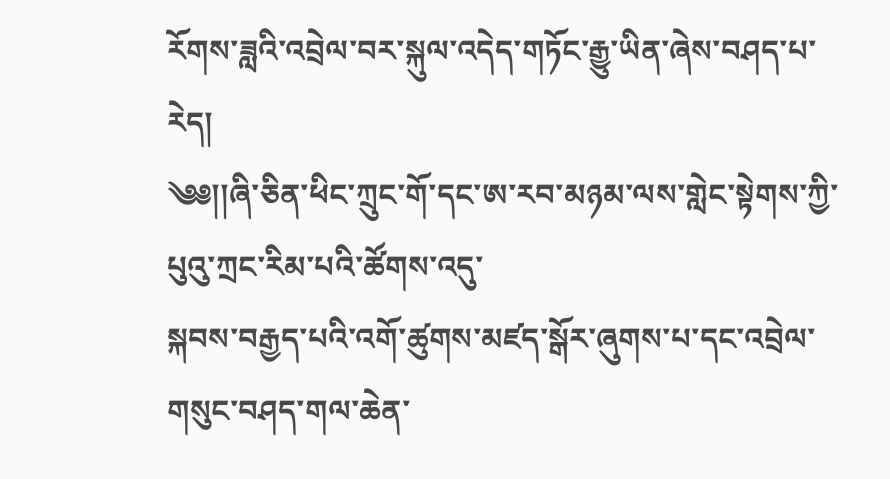རོགས་ཟླའི་འབྲེལ་བར་སྐུལ་འདེད་གཏོང་རྒྱུ་ཡིན་ཞེས་བཤད་པ་རེད།
༄༅།།ཞི་ཅིན་ཕིང་ཀྲུང་གོ་དང་ཨ་རབ་མཉམ་ལས་གླེང་སྟེགས་ཀྱི་པུའུ་ཀྲང་རིམ་པའི་ཚོགས་འདུ་
སྐབས་བརྒྱད་པའི་འགོ་ཚུགས་མཛད་སྒོར་ཞུགས་པ་དང་འབྲེལ་གསུང་བཤད་གལ་ཆེན་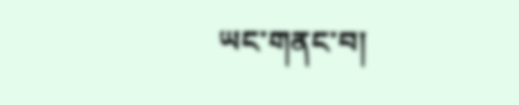ཡང་གནང་བ།